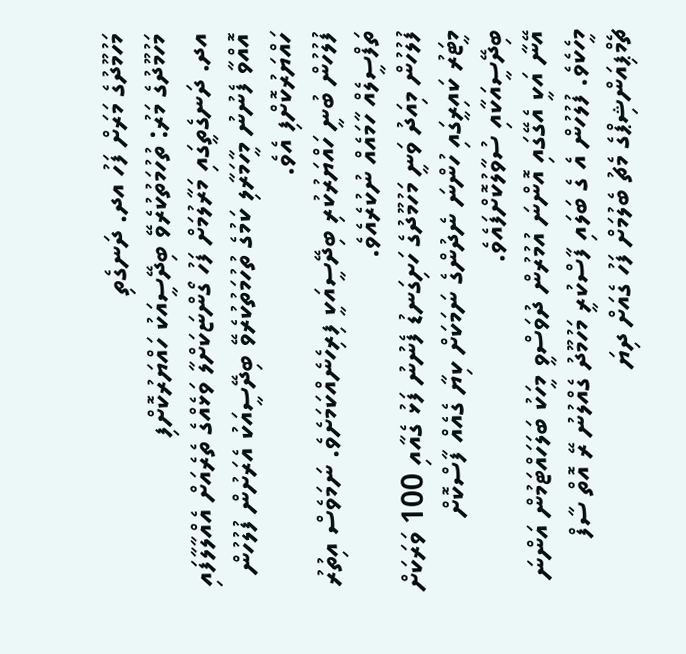މަހުމޫދުގެ މަރަށް ފަހު އދ. ދަނގެތި
މަހުމޫދުގެ މަރު: ތުހުމަތުކުރެވޭ ބިދޭސީއަކު ހައްޔަރުކޮށްފި
އދ. ދަނގެތީގައި މަރާލުމަށް ފަހު ގޯންޏަކަށްލާ ވަޅެއްގެ ތެރެއަށް އެއްލާލާފައި އޮއްވާ ފެނުނު މީހާމަރާލި ކަމުގެ ތުހުމަތުކުރެވޭ ބިދޭސީއަކު އެރަށުން ފުލުހުން ހައްޔަރުކޮށްފި އެވެ.
ފުލުހުން ބުނީ ހައްޔަރުކުރި ބިދޭސީއަކީ ފިރިހެނެއްކަމަށެވެ. ނަމަވެސް އިތުރު ތަފްސީލެއް ހާމައެއް ނުކުރެއެވެ.
ފުލުހުން މިއަދު ވަނީ މަހުމޫދުގެ ހަށިގަނޑު ފެނުނު ފަޅު ގެއާއި 100 ވަރަކަށް މީޓަރު ކައިރީގައި ހުންނަ ނެދުންގެ ނަމަކަށް ކިޔާ ގެއެއް ފާސްކޮށް ބިދޭސީއަކާއި ސުވާލުކޮށްފައެވެ.
އޭނާ އަކީ އެގޭގައި އޮންނަ އުމުރުން ދުވަސްވީ މީހަކު ބަލަހައްޓަމުން އަންނަ މީހެކެވެ. ފުލުހުން އެ ގެ ބަލައި ފާސްކުރީ މަހުމޫދު ގެއްލުނު ރޭ އޮތް ސާފް ޗެމްޕިއަންޝިޕްގެ މެޗު ބެލުމަށް ފަހު ގެއަށް ދިޔަ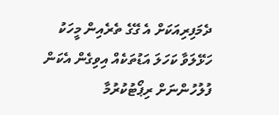ދެމަފިރިއަކަށް އެ ގޭގެ ތެރެއިން މީހަކު ހަޅޭލަވާ ކަހަލަ އަޑުތަކެއް އިވިގެން އެކަން ފުލުހުންނަށް ރިޕޯޓުކުރުމާ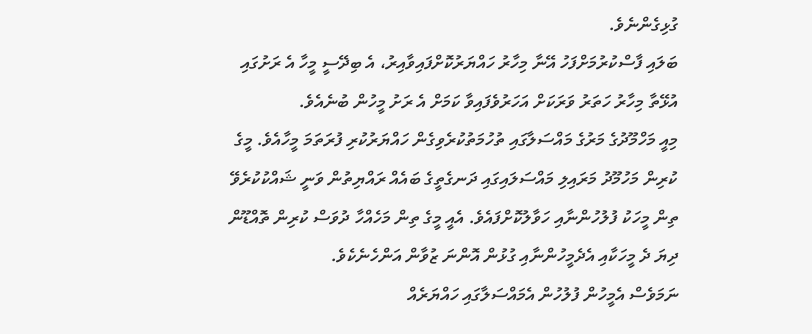ގުޅިގެންނެވެ.
ބަލައި ފާސްކުރުމަށްފަހު އޭނާ މިހާރު ހައްޔަރުކޮށްފައިވާއިރު، އެ ބިދޭސީ މީހާ އެ ރަށުގައި އުޅޭތާ މިހާރު ހަތަރު ވަރަކަށް އަހަރުވެފައިވާ ކަމަށް އެ ރަށު މީހުން ބުނެއެވެ.
މިއީ މަހްމޫދުގެ މަރުގެ މައްސަލާގައި ތުހުމަތުކުރެވިގެން ހައްޔަރުކުރި ފުރަތަމަ މީހާއެވެ. މީގެ ކުރިން މަހުމޫދު މަރައިލި މައްސަލައިގައި ދަނގެތީގެ ބައެއް ރައްޔިތުން ވަނީ ޝައްކުކުރެވޭ ތިން މީހަކު ފުލުހުންނާއި ހަވާލުކޮށްފައެވެ. އެއީ މީގެ ތިން މަހެއްހާ ދުވަސް ކުރިން ތޮއްޑޫން ދިޔަ ދެ މީހަކާއި އެދެމީހުންނާއި ގުޅުން އޮންނަ ޒުވާން އަންހެނެކެވެ.
ނަމަވެސް އެމީހުން ފުލުހުން އެމައްސަލާގައި ހައްޔަރެއް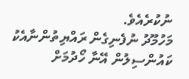ނުކުރެއެވެ.
މަހުމޫދު ނުފެނިގެން ރައްޔިތުންނާއެކު ކައުންސިލުން އޭނާ ހޯދުމަށް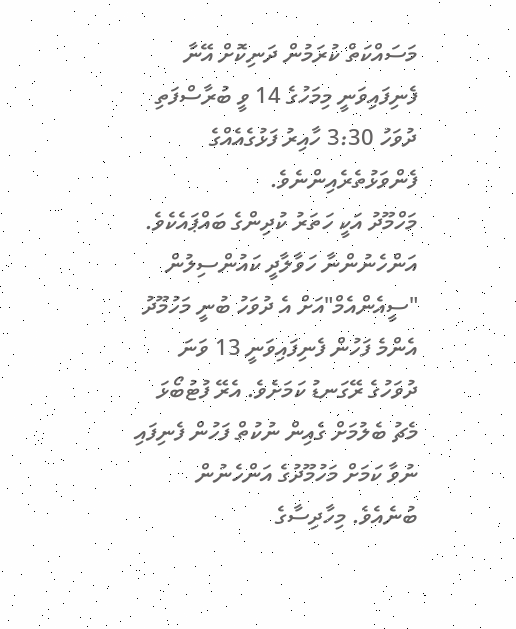މަސައްކަތް ކުރަމުން ދަނިކޮށް އޭނާ ފެނިފައިވަނީ މިމަހުގެ 14 ވީ ބުރާސްފަތި ދުވަހު 3:30 ހާއިރު ފަޅުގެއެއްގެ ފެންވަޅުތެރެއިންނެވެ.
މަހްމޫދު އަކީ ހަތަރު ކުދިންގެ ބައްޕައެކެވެ. އަންހެނުންނާ ހަވާލާދީ ކައުންސިލުން "ސީއެންއެމް"އަށް އެ ދުވަހު ބުނީ މަހުމޫދު އެންމެ ފަހުން ފެނިފައިވަނީ 13 ވަނަ ދުވަހުގެ ރޭގަނޑު ކަމަށެވެ. އެރޭ ފުޓުބޯޅަ މެޗު ބެލުމަށް ގެއިން ނުކުތް ފަހުން ފެނިފައި ނުވާ ކަމަށް މަހުމޫދުގެ އަންހެނުން ބުނެއެވެ. މިހާދިސާގެ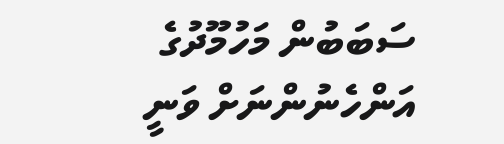ސަބަބުން މަހުމޫދުގެ އަންހެނުންނަށް ވަނީ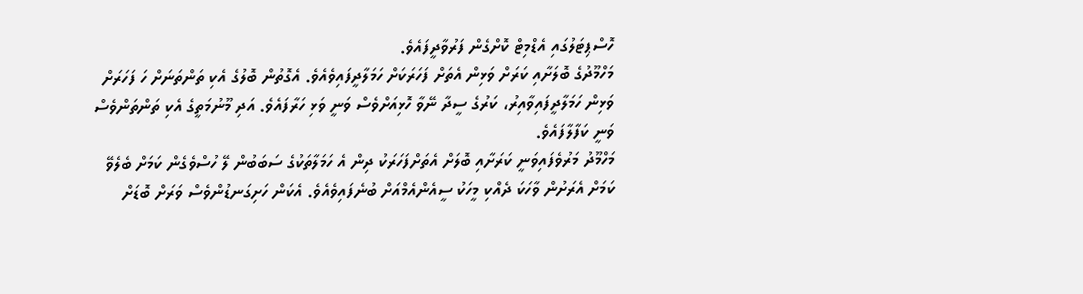ހޮސްޕިޓަލުގައި އެޑްމިޓް ކޮށްގެން ފަރުވާދީފައެވެ.
މަހްމޫދުގެ ބޮލަށާއި ކަރަށް ވަޅިން އެތަށް ފަހަރަކަށް ހަމަލާދީފައިވެއެވެ. އެގޮތުން ބޮލުގެ އެކި ތަންތަނަށް ހަ ފަހަރަށް ވަޅިން ހަމަލާދީފައިވާއިރު، ކަރުގެ ސީދާ ނޭވާ ހޮޅިއަށްވެސް ވަނީ ވަޅި ހަރާފައެވެ. އަދި މޫނުމަތީގެ އެކި ތަންތަންވެސް ވަނީ ކަފާލާފައެވެ.
މަހްމޫދު މަރުވެފައިވަނީ ކަރަށާއި ބޮލަށް އެތަށްފަހަރަކު ދިން އެ ހަމަލާތަކުގެ ސަބަބުން ލޭ ހުސްވެގެން ކަމަށް ބެލެވޭ ކަމަށް އެރަށުން ވާހަކަ ދެއްކި މީހަކު ސީއެންއެމްއަށް ބުނެފައިވެއެވެ. އެކަން ހަށިގަނޑުންވެސް ވަރަށް ބޮޑަށް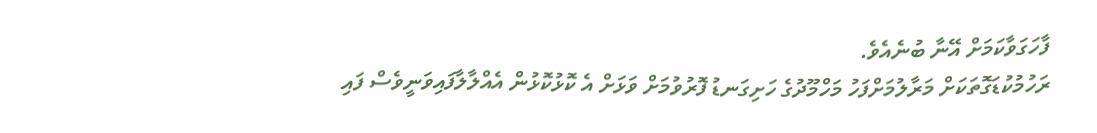ފާހަގަވާކަމަށް އޭނާ ބުނެއެވެ.
ރަހުމުކުޑަގޮތަކަށް މަރާލުމަށްފަހު މަހްމޫދުގެ ހަށިގަނޑު ފޮރުވުމަށް ވަޅަށް އެ ކޮޅުކޮޅުން އެއްލާލާފައިވަނީވެސް ފައި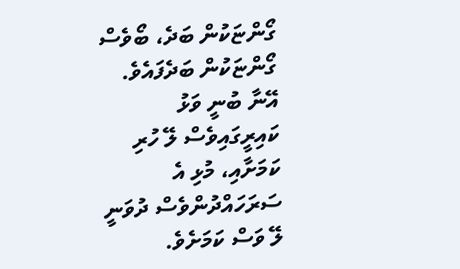ގޯންޏަކުން ބަދެ، ބޯވެސް ގޯންޏަކުން ބަދެފައެވެ. އޭނާ ބުނީ ވަޅު ކައިރީގައިވެސް ލޭ ހުރި ކަމަށާއި، މުޅި އެ ސަރަހައްދުންވެސް ދުވަނީ ލޭ ވަސް ކަމަށެވެ.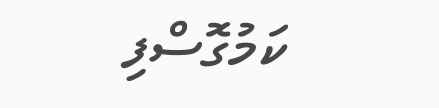ކަމުގޮސްފި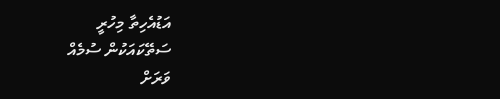އަޑުއެހިތާ މިހުރީ
ސަތޭކައަކުން ސުމެއް
ވަރަށް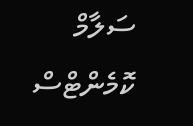ސަލާމް
ކޮމެންޓްސް